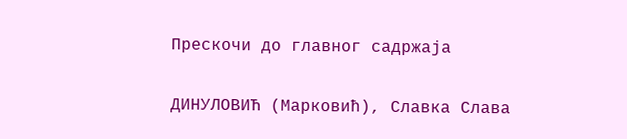Прескочи до главног садржаја

ДИНУЛОВИЋ (Марковић), Славка Слава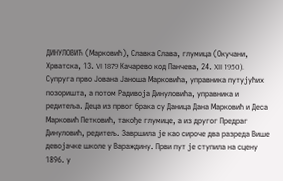ДИНУЛОВИЋ (Марковић), Славка Слава, глумица (Окучани, Хрватска, 13. VI 1879 Качарево код Панчева, 24. XII 1950). Супруга прво Јована Јаноша Марковића, управника путујућих позоришта, а потом Радивоја Динуловића, управника и редитеља. Деца из првог брака су Даница Дана Марковић и Деса Марковић Петковић, такође глумице, а из другог Предраг Динуловић, редитељ. Завршила је као сироче два разреда Више девојачке школе у Вараждину. Први пут је ступила на сцену 1896. у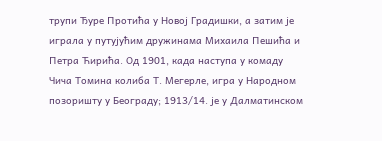трупи Ђуре Протића у Новој Градишки, а затим је играла у путујућим дружинама Михаила Пешића и Петра Ћирића. Од 1901, када наступа у комаду Чича Томина колиба Т. Мегерле, игра у Народном позоришту у Београду; 1913/14. је у Далматинском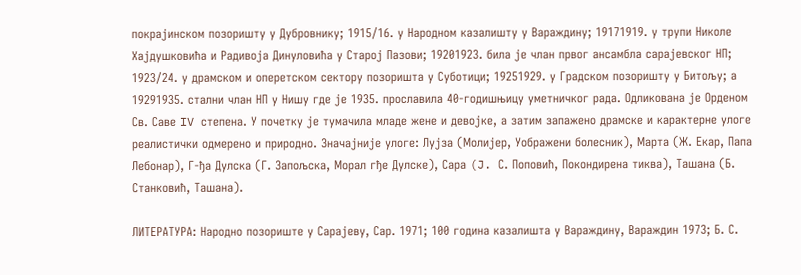покрајинском позоришту у Дубровнику; 1915/16. у Народном казалишту у Вараждину; 19171919. у трупи Николе Хајдушковића и Радивоја Динуловића у Старој Пазови; 19201923. била је члан првог ансамбла сарајевског НП; 1923/24. у драмском и оперетском сектору позоришта у Суботици; 19251929. у Градском позоришту у Битољу; а 19291935. стални члан НП у Нишу где је 1935. прославила 40-годишњицу уметничког рада. Одликована је Oрденом Св. Саве IV степена. У почетку је тумачила младе жене и девојке, а затим запажено драмске и карактерне улоге реалистички одмерено и природно. Значајниje улоге: Лујза (Молијер, Уображени болесник), Марта (Ж. Екар, Папа Лебонар), Г-ђа Дулска (Г. Запољска, Морал гђе Дулске), Сара (J. С. Поповић, Покондирена тиква), Ташана (Б. Станковић, Ташана).

ЛИТЕРАТУРА: Народно позориште у Сарајеву, Сар. 1971; 100 година казалишта у Вараждину, Вараждин 1973; Б. С.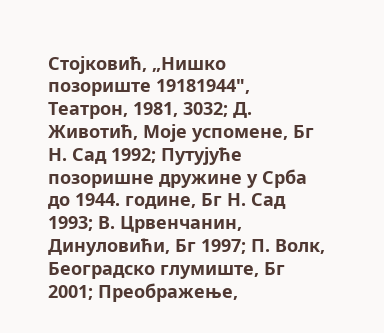Стојковић, „Нишко позориште 19181944", Театрон, 1981, 3032; Д. Животић, Моје успомене, Бг Н. Сад 1992; Путујуће позоришне дружине у Срба до 1944. године, Бг Н. Сад 1993; В. Црвенчанин, Динуловићи, Бг 1997; П. Волк, Београдско глумиште, Бг 2001; Преображење,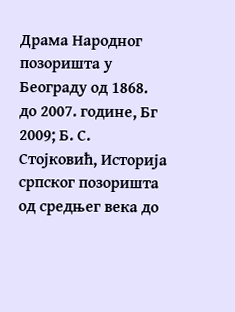Драма Народног позоришта у Београду од 1868. до 2007. године, Бг 2009; Б. С. Стојковић, Историја српског позоришта од средњег века до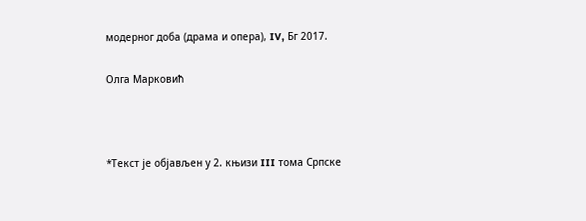модерног доба (драма и опера), IV, Бг 2017.

Олга Марковић



*Текст је објављен у 2. књизи III тома Српске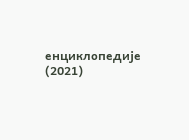енциклопедије (2021)